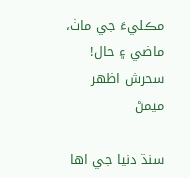مڪليءَ جي ماٺ، ماضي ۽ حال! سحرش اظھر ميمڻ

سنڌ دنيا جي اها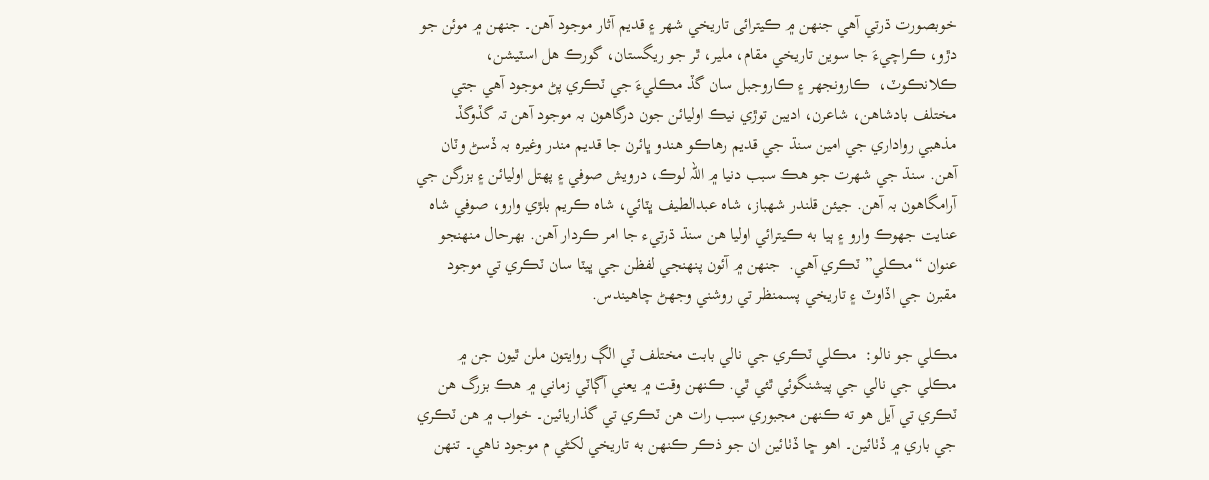خوبصورت ڌرتي آهي جنهن ۾ ڪيترائى تاريخي شھر ۽ قديم آثار موجود آھن۔ جنھن ۾ موئن جو دڙو، ڪراچيءَ جا سوين تاريخي مقام، ملير، ٿر جو ريگستان، گورڪ هل اسٽيشن، ڪلانڪوٽ،  ڪارونجھر ۽ ڪاروجبل سان گڏ مڪليءَ جي ٽڪري پڻ موجود آھي جتي مختلف بادشاھن، شاعرن، اديبن توڙي نيڪ اوليائن جون درگاهون بہ موجود آھن تہ گڏوگڏ مذھبي رواداري جي امين سنڌ جي قديم رھاڪو ھندو ڀائرن جا قديم مندر وغيرہ بہ ڏسڻ وٽان آهن. سنڌ جي شهرت جو ھڪ سبب دنيا ۾ اللہ لوڪ، درويش صوفي ۽ پهتل اوليائن ۽ بزرگن جي آرامگاهون بہ آھن. جيئن قلندر شھباز، شاه عبدالطيف ڀٽائي، شاه ڪريم بلڙي وارو، صوفي شاه عنايت جهوڪ وارو ۽ ٻيا به ڪيترائي اوليا هن سنڌ ڌرتيء جا امر ڪردار آھن. بھرحال منهنجو عنوان “مڪلي” ٽڪري آھي.  جنهن ۾ آئون پنهنجي لفظن جي ڀيٽا سان ٽڪري تي موجود مقبرن جي اڏاوٽ ۽ تاريخي پسمنظر تي روشني وجهڻ چاهيندس.

مڪلي جو نالو:  مڪلي ٽڪري جي نالي بابت مختلف ٽي الڳ روايتون ملن ٿيون جن ۾ مڪلي جي نالي جي پيشنگوئي ٿئي ٿي. ڪنهن وقت ۾ يعني آڳاٽي زماني ۾ هڪ بزرگ هن ٽڪري تي آيل هو ته ڪنهن مجبوري سبب رات هن ٽڪري تي گذاريائين۔ خواب ۾ هن ٽڪري جي باري ۾ ڏٺائين۔ اهو ڇا ڏٺائين ان جو ذڪر ڪنهن به تاريخي لکڻي م موجود ناهي۔ تنهن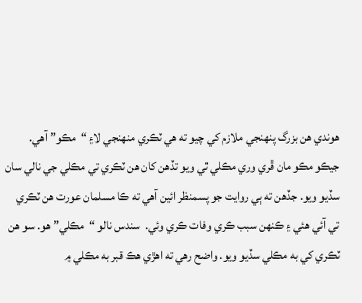هوندي هن بزرگ پنهنجي ملازم کي چيو ته هي ٽڪري منهنجي لا۽ “مڪو” آهي. جيڪو مڪو مان ڦري وري مڪلي ٿي ويو تڏهن کان هن ٽڪري تي مڪلي جي نالي سان سڏيو ويو. جڏھن ته ٻي روايت جو پسمنظر ائين آهي ته ڪا مسلمان عورت هن ٽڪري تي آئي هئي ۽ ڪنهن سبب ڪري وفات ڪري وئي.  سندس نالو “مڪلي” هو. سو هن ٽڪري کي به مڪلي سڏيو ويو. واضح رھي ته اھڙي ھڪ قبر به مڪلي ۾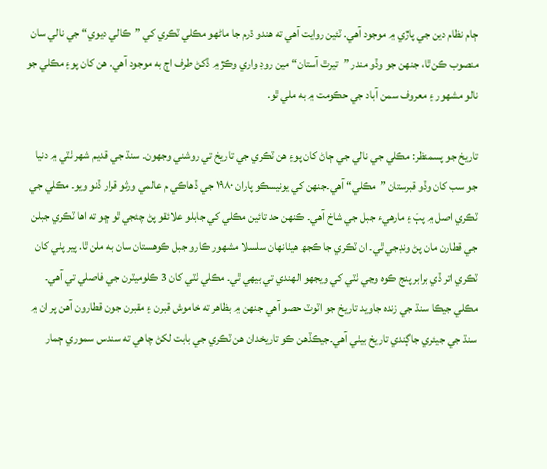ڄام نظام دين جي پاڙي ۾ موجود آھي. ٽئين روايت آھي ته هندو ڌرم جا ماڻهو مڪلي ٽڪري کي ”ڪالي ديوي“ جي نالي سان منصوب ڪن ٿا، جنهن جو وڏو مندر ”تيرٿ آستان“ مين روڊ واري وڪڙ ۾ ڏکڻ طرف اڄ به موجود آھي. هن کان پو۽ مڪلي جو نالو مشهور ۽ معروف سمن آباد جي حڪومت ۾ به ملي ٿو.

تاريخ جو پسمنظر: مڪلي جي نالي جي ڄاڻ کان پو۽ هن ٽڪري جي تاريخ تي روشني وجهون۔ سنڌ جي قديم شھر ٺٽي ۾ دنيا جو سب کان وڏو قبرستان ”مڪلي“ آهي۔جنهن کي يونيسڪو پاران ١٩٨٠ جي ڏهاڪي م عالمي ورثو قرار ڏنو ويو۔ مڪلي جي ٽڪري اصل ۾ پٻَ ۽ مارهيء جبل جي شاخ آهي۔ ڪنهن حد تائين مڪلي کي جابلو علائقو پڻ چئجي ٿو ڇو ته اها ٽڪري جبلن جي قطارن مان پڻ ونڊجي ٿي۔ ان ٽڪري جا ڪجھ ھيٺانھان سلسلا مشھور ڪارو جبل ڪوھستان سان به ملن ٿا. پير پٺي کان  ٽڪري اتر ڏي برابر پنج ڪوه وڃي ٺٽي کي ويجهو الهندي تي بيهي ٿي۔ مڪلي ٺٽي کان 3 ڪلوميٽرن جي فاصلي تي آهي۔ مڪلي جيڪا سنڌ جي زنده جاويد تاريخ جو اٽوٽ حصو آهي جنهن ۾ بظاهر ته خاموش قبرن ۽ مقبرن جون قطارون آهن پر ان ۾ سنڌ جي جيئري جاڳندي تاريخ بيٺي آهي۔جيڪڏهن ڪو تاريخدان هن ٽڪري جي بابت لکڻ چاهي ته سندس سموري ڄمار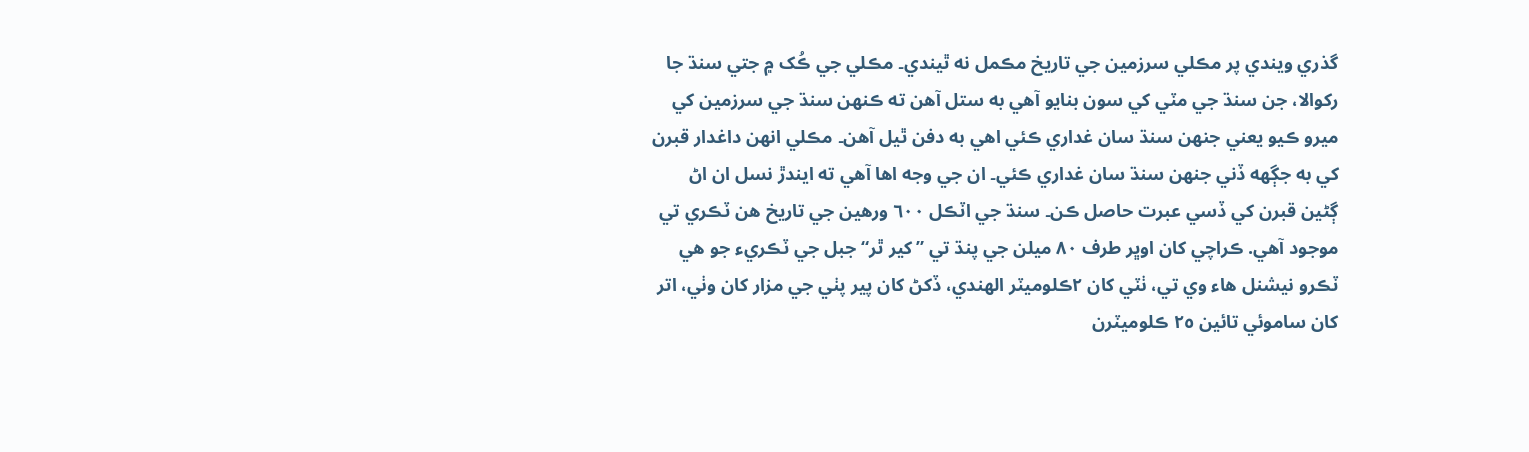گذري ويندي پر مڪلي سرزمين جي تاريخ مڪمل نه ٿيندي۔ مڪلي جي ڪُک ۾ جتي سنڌ جا رکوالا، جن سنڌ جي مٽي کي سون بنايو آهي به ستل آهن ته ڪنهن سنڌ جي سرزمين کي ميرو ڪيو يعني جنهن سنڌ سان غداري ڪئي اهي به دفن ٿيل آهن۔ مڪلي انهن داغدار قبرن کي به جڳهه ڏني جنهن سنڌ سان غداري ڪئي۔ ان جي وجه اها آهي ته ايندڙ نسل ان اڻ ڳڻين قبرن کي ڏسي عبرت حاصل ڪن۔ سنڌ جي اٽڪل ٦٠٠ ورهين جي تاريخ هن ٽڪري تي موجود آهي. ڪراچي کان اوڀر طرف ٨٠ ميلن جي پنڌ تي ”کير ٿر“ جبل جي ٽڪريء جو هي ٽڪرو نيشنل هاء وي تي، ٺٽي کان ٢ڪلوميٽر الهندي، ڏکڻ کان پير پٺي جي مزار کان وٺي، اتر کان ساموئي تائين ٢٥ ڪلوميٽرن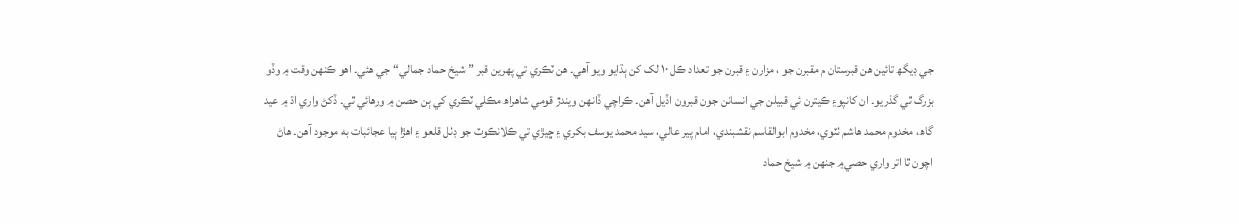جي ڊيگھ تائين هن قبرستان م مقبرن جو ، مزارن ۽ قبرن جو تعداد ڪل ١٠ لک کن ٻڌايو ويو آهي۔ هن ٽڪري تي پهرين قبر ”شيخ حماد جمالي“ جي هئي۔ اهو ڪنهن وقت ۾ وڏو بزرگ ٿي گذريو۔ ان کانپو۽ ڪيترن ئي قبيلن جي انسانن جون قبرون اڏيل آهن۔ ڪراچي ڏانھن ويندڙ قومي شاهراھ مڪلي ٽڪري کي ٻن حصن ۾ ورهائي ٿي۔ ڏکڻ واري اڌ ۾ عيد گاھ، مخدوم محمد ھاشم ٺٽوي، مخدوم ابوالقاسم نقشبندي، امام پير عالي، سيد محمد يوسف بکري ۽ ڇيڙي تي ڪلانڪوٽ جو ڊٺل قلعو ۽ اھڙا ٻيا عجائبات به موجود آهن۔ هاڻ اچون ٿا اتر واري حصي۾ جنهن ۾ شيخ حماد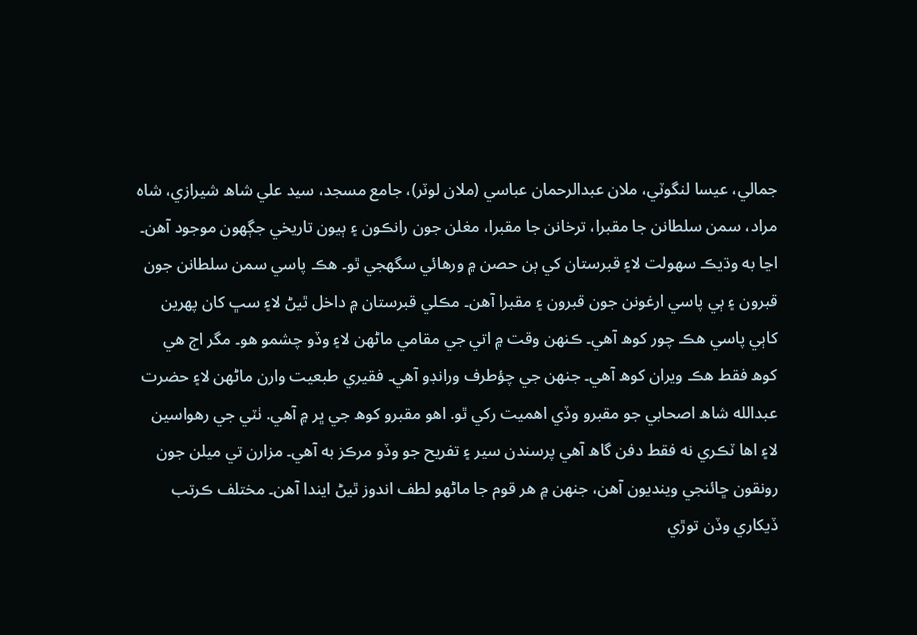جمالي، عيسا لنگوٽي، ملان عبدالرحمان عباسي (ملان لوٽر)، جامع مسجد، سيد علي شاھ شيرازي، شاه مراد، سمن سلطانن جا مقبرا، ترخانن جا مقبرا، مغلن جون رانڪون ۽ ٻيون تاريخي جڳهون موجود آهن۔ اڃا به وڌيڪ سهولت لا۽ قبرستان کي ٻن حصن ۾ ورهائي سگهجي ٿو۔ هڪ پاسي سمن سلطانن جون قبرون ۽ ٻي پاسي ارغونن جون قبرون ۽ مقبرا آهن۔ مڪلي قبرستان ۾ داخل ٿيڻ لا۽ سڀ کان پهرين کاٻي پاسي هڪ چور کوھ آهي۔ ڪنهن وقت ۾ اتي جي مقامي ماڻهن لا۽ وڏو چشمو هو۔ مگر اڄ ھي کوھ فقط هڪ ويران کوھ آهي۔ جنهن جي چؤطرف ورانڊو آهي۔ فقيري طبعيت وارن ماڻهن لا۽ حضرت عبدالله شاھ اصحابي جو مقبرو وڏي اهميت رکي ٿو. اهو مقبرو کوھ جي ڀر ۾ آهي. ٺٽي جي رهواسين لا۽ اها ٽڪري نه فقط دفن گاھ آهي پرسندن سير ۽ تفريح جو وڏو مرڪز به آهي۔ مزارن تي ميلن جون رونقون ڇائنجي وينديون آهن، جنهن ۾ ھر قوم جا ماڻھو لطف اندوز ٿيڻ ايندا آهن۔ مختلف ڪرتب ڏيکاري وڏن توڙي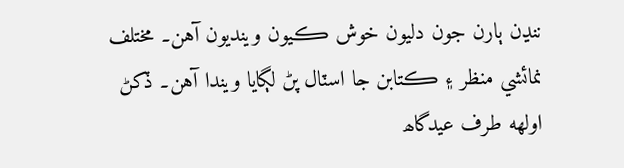ننڍن ٻارن جون دليون خوش ڪيون وينديون آهن۔ مختلف نمائشي منظر ۽ ڪتابن جا اسٽال پڻ لڳايا ويندا آهن۔ ڏکڻ اولھه طرف عيدگاھ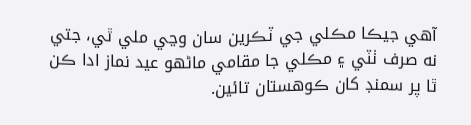آهي جيڪا مڪلي جي ٽڪرين سان وڃي ملي ٿي، جتي نه صرف ٺٽي ۽ مڪلي جا مقامي ماڻھو عيد نماز ادا ڪن ٿا پر سمنڊ کان ڪوھستان تائين.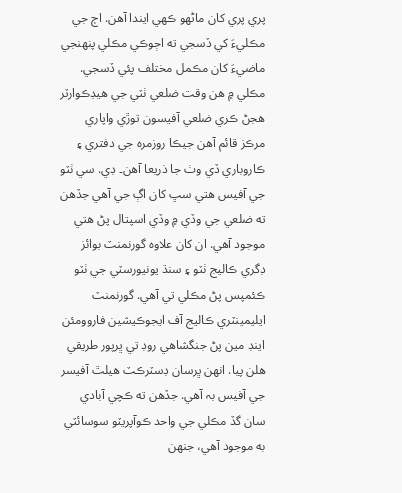پري پري کان ماڻھو ڪھي ايندا آھن. اڄ جي مڪليءَ کي ڏسجي ته اڄوڪي مڪلي پنھنجي ماضيءَ کان مڪمل مختلف پئي ڏسجي. مڪلي ۾ ھن وقت ضلعي ٺٽي جي ھيڊڪوارٽر ھجڻ ڪري ضلعي آفيسون توڙي واپاري مرڪز قائم آهن جيڪا روزمرہ جي دفتري ۽ ڪاروباري ڏي وٺ جا ذريعا آهن۔ ڊي. سي ٺٽو جي آفيس ھتي سڀ کان اڳ جي آھي جڏھن ته ضلعي جي وڏي ۾ وڏي اسپتال پڻ ھتي موجود آھي. ان کان علاوہ گورنمنٽ بوائز ڊگري ڪاليج ٺٽو ۽ سنڌ يونيورسٽي جي ٺٽو ڪئمپس پڻ مڪلي تي آھي. گورنمنٽ ايليمينٽري ڪاليج آف ايجوڪيشين فاروومئن اينڊ مين پڻ جنگشاھي روڊ تي ڀرپور طريقي ھلن پيا. انھن ڀرسان ڊسٽرڪٽ ھيلٿ آفيسر جي آفيس بہ آھي. جڏھن ته ڪچي آبادي سان گڏ مڪلي جي واحد ڪوآپريٽو سوسائٽي به موجود آهي، جنهن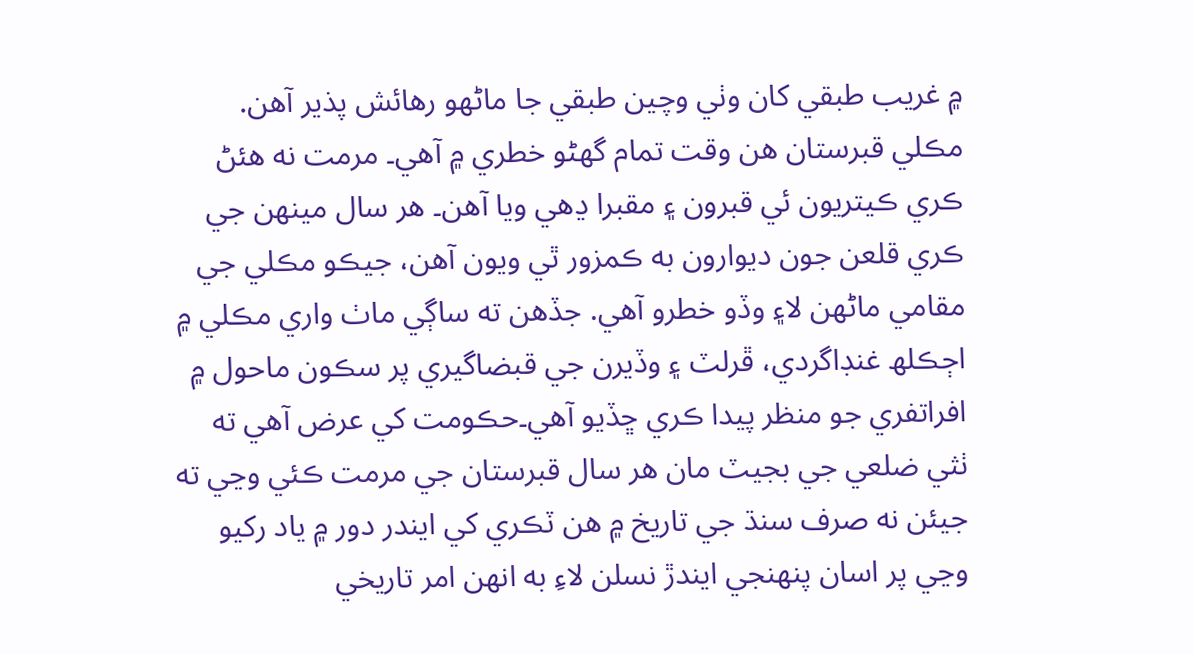۾ غريب طبقي کان وٺي وچين طبقي جا ماڻهو رهائش پذير آهن. مڪلي قبرستان هن وقت تمام گهڻو خطري ۾ آهي۔ مرمت نه هئڻ ڪري ڪيتريون ئي قبرون ۽ مقبرا ڍهي ويا آهن۔ هر سال مينهن جي ڪري قلعن جون ديوارون به ڪمزور ٿي ويون آهن، جيڪو مڪلي جي مقامي ماڻهن لا۽ وڏو خطرو آهي. جڏھن ته ساڳي ماٺ واري مڪلي ۾ اڄڪلھ غنڊاگردي، ڦرلٽ ۽ وڏيرن جي قبضاگيري پر سڪون ماحول ۾ افراتفري جو منظر پيدا ڪري ڇڏيو آهي۔حڪومت کي عرض آھي ته ٺثي ضلعي جي بجيٽ مان هر سال قبرستان جي مرمت ڪئي وڃي ته جيئن نه صرف سنڌ جي تاريخ ۾ هن ٽڪري کي ايندر دور ۾ ياد رکيو وڃي پر اسان پنھنجي ايندڙ نسلن لاءِ به انھن امر تاريخي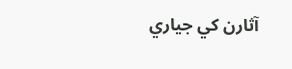آثارن کي جياري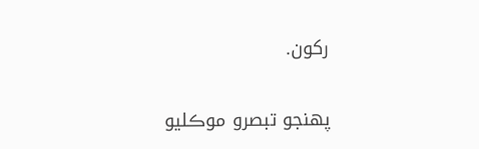رکون.

پهنجو تبصرو موڪليو